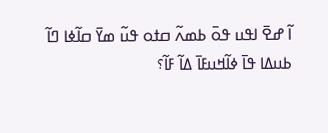ߊ߬ ߝߐ߫ ߊߟߎ ߟߋ߫ ߕߘߍ߬ ߛߙߋ ߟߎ߬ ߘߌ߫ ߛߊ߬ߦߊ ߣߊ߬ ߕߎߡߊ ߟߊ߫ ߦߊ߬ߞߎߓߊ߫ ߡߊ߬ ߓߊ߬؟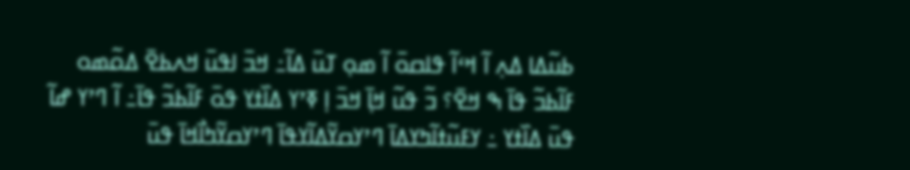ߕߎ߬ߡߊ ߡߍ߲ ߊ߬ ߞߵߊ߬ ߟߊߛߋ߫ ߊ߬ ߘߋ߲ ߠߎ߫ ߡߊ߬߸ ߞߏ߫ ߊߟߎ߫ ߞߍߕߐ߫ ߡߋ߬ߘߋ ߓߊ߬ߕߏ߬ ߟߊ߫ ߒ ߞߐ߫؟ ߏ߬ ߟߎ߬ ߞߊ߲߫ ߞߏ߫ ߊ߲ ߧߴߌ ߡߊ߰ߙߌ ߟߋ߫ ߓߊ߬ߕߏ߬ ߟߊ߫߸ ߊ߬ ߣߴߌ ߝߊ߬ ߟߎ߫ ߡߊ߰ߙߌ ߸ ߌߓߎ߬ߙߊ߬ߤߌߡߊ߫ ߣߴߌߛߌ߬ߡߊ߬ߌߟߊ߫ ߣߴߌߛߌ߬ߤߊ߯ߞߊ߫ ߟߎ߫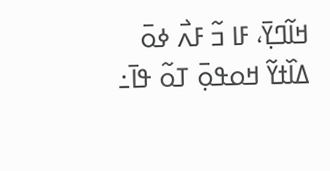ߞߊ߬ߣߌ߲߫، ߓߊ ߏ߬ ߓߍ߯ ߦߋ߫ ߡߊ߰ߙߌ߬ ߞߋߟߋ߲߫ ߠߋ߬ ߟߊ߫߸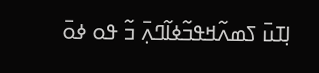ߊ߲ߠߎ߫ ߖߘߍ߬ߞߟߏ߬ߦߊ߬ߣߍ߲߫ ߏ߬ ߟߋ ߦߋ߫